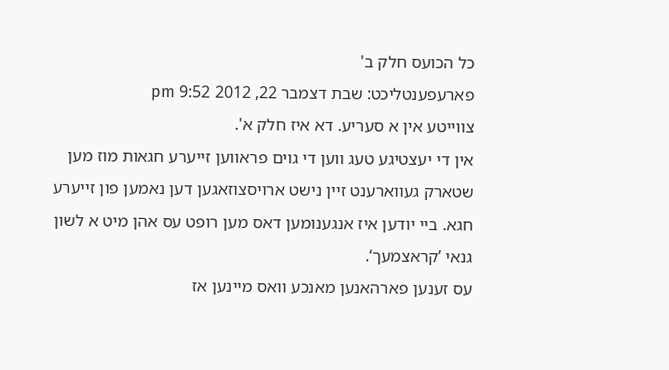כל הכועס חלק ב'
פארעפענטליכט: שבת דצמבר 22, 2012 9:52 pm
צווייטע אין א סעריע. דא איז חלק א'.
אין די יעצטיגע טעג ווען די גוים פראווען זייערע חגאות מוז מען שטארק געווארענט זיין נישט ארויסצוזאגען דען נאמען פון זייערע חגא. ביי יודען איז אנגענומען דאס מען רופט עס אהן מיט א לשון גנאי ’קראצמעך‘.
עס זענען פארהאנען מאנכע וואס מיינען אז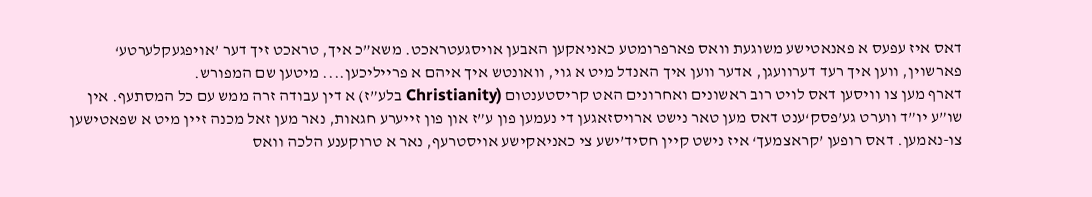דאס איז עפעס א פאנאטישע משוגעת וואס פארפרומטע כאניאקען האבען אויסגעטראכט. משא”כ איך, טראכט זיך דער ’אויפגעקלערטע‘ פארשוין, ווען איך רעד דערוועגן, אדער ווען איך האנדל מיט א גוי, וואונטש איך איהם א פרייליכען.... מיטען שם המפורש.
דארף מען צו וויסען דאס לויט רוב ראשונים ואחרונים האט קריסטענטום (Christianity בלע”ז) א דין עבודה זרה ממש עם כל המסתעף. אין שו”ע יו”ד ווערט גע’פסק‘ענט דאס מען טאר נישט ארויסזאגען די נעמען פון ע”ז און פון זייערע חגאות, נאר מען זאל מכנה זיין מיט א שפאטישען צו-נאמען. דאס רופען ’קראצמעך‘ איז נישט קיין חסיד’ישע צי כאניאקישע אויסטרעף, נאר א טרוקענע הלכה וואס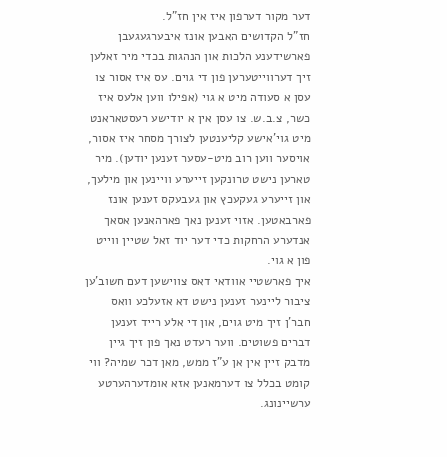דער מקור דערפון איז אין חז”ל.
חז”ל הקדושים האבען אונז איבערגעגעבן פארשידענע הלכות און הנהגות בכדי מיר זאלען זיך דערווייטערען פון די גוים. עס איז אסור צו עסן א סעודה מיט א גוי (אפילו ווען אלעס איז כשר, צ.ב.ש. צו עסן אין א יודישע רעסטאראנט מיט גוי’אישע קליענטען לצורך מסחר איז אסור, אויסער ווען רוב מיט-עסער זענען יודען). מיר טארען נישט טרונקען זייערע וויינען און מילעך, און זייערע געקעכץ און געבעקס זענען אונז פארבאטען. אזוי זענען נאך פארהאנען אסאך אנדערע הרחקות כדי דער יוד זאל שטיין ווייט פון א גוי.
איך פארשטיי אוודאי דאס צווישען דעם חשוב’ען ציבור ליינער זענען נישט דא אזעלכע וואס חבר’ן זיך מיט גוים, און די אלע רייד זענען דברים פשוטים. ווער רעדט נאך פון זיך גיין מדבק זיין אין אן ע”ז ממש, מאן דכר שמיה? ווי קומט בכלל צו דערמאנען אזא אומדערהערטע ערשיינונג.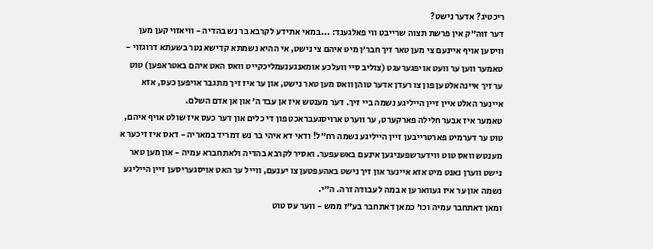ריכטיג? אדער נישט?
דער זוה”ק אין פרשת תצוה שרייבט ווי פאלגענד: ...במאי אתידע לקרבא בר נש בהדיה - וויאזוי קען מען וויסען אויף איינעם צי מען טאר זיך חבר’ן מיט איהם צי נישט, אי ההיא נשמתא קדישא נטר בשעתא דרוגזוי - טאמער ווען ער וועט אויפגערעגט (צוליב סיי וועלכע אומאנגענעמליכקייט וואס האט איהם באטראפען) טוט ער זיך איינהאלטען פון צו רעדן אדער טוהן וואס מען טאר נישט, און ער איז זיך מתגבר אויפען כעס, אזא איינער האלט איין זיין הייליגע נשמה ביי זיך. דער מענטש איז אן עבד ה’ און אן אדם השלם.
טאמער איז אבער חלילה פארקערט, ער ווערט ארויסגעבראכט פון די כלים און דער כעס איז שולט אויף איהם, טוט ער דערמיט פארטרייבען זיין הייליגע נשמה רח”ל! ודאי דא איהי בר נש דמריד במאריה - דאס איז זיכער א מענטש וואס טוט ווידערשפעניגען אינעם באשעפער. ואסיר לקרבא בהדיה ולאתחברא עמיה - און מען טאר נישט ווערן נאנט מיט אזא איינער און זיך נישט באהעפטען צו יענעם, ווייל ער האט אויסגעריסען זיין הייליגע נשמה און ער איז געווארען א במה לעבודה זרה. ה”י.
ומאן דאתחבר עמיה וכו’ כמאן דאתחבר בע”ז ממש - ווער עס טוט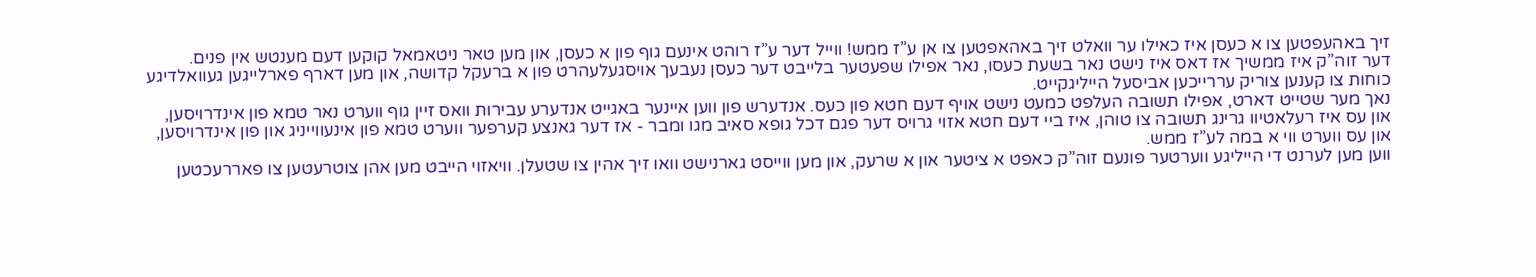זיך באהעפטען צו א כעסן איז כאילו ער וואלט זיך באהאפטען צו אן ע”ז ממש! ווייל דער ע”ז רוהט אינעם גוף פון א כעסן, און מען טאר ניטאמאל קוקען דעם מענטש אין פנים.
דער זוה”ק איז ממשיך אז דאס איז נישט נאר בשעת כעסו, נאר אפילו שפעטער בלייבט דער כעסן נעבעך אויסגעלעהרט פון א ברעקל קדושה, און מען דארף פארלייגען געוואלדיגע כוחות צו קענען צוריק עררייכען אביסעל הייליגקייט.
נאך מער שטייט דארט, אפילו תשובה העלפט כמעט נישט אויף דעם חטא פון כעס. אנדערש פון ווען איינער באגייט אנדערע עבירות וואס זיין גוף ווערט נאר טמא פון אינדרויסען, און עס איז רעלאטיוו גרינג תשובה צו טוהן, איז ביי דעם חטא אזוי גרויס דער פגם דכל גופא סאיב מגו ומבר - אז דער גאנצע קערפער ווערט טמא פון אינעווייניג און פון אינדרויסען, און עס ווערט ווי א במה לע”ז ממש.
ווען מען לערנט די הייליגע ווערטער פונעם זוה”ק כאפט א ציטער און א שרעק, און מען ווייסט גארנישט וואו זיך אהין צו שטעלן. וויאזוי הייבט מען אהן צוטרעטען צו פאררעכטען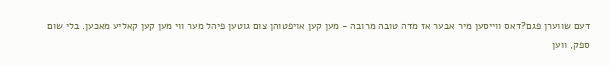דעם שווערן פגם?דאס ווייסען מיר אבער אז מדה טובה מרובה - מען קען אויפטוהן צום גוטען פיהל מער ווי מען קען קאליע מאכען. בלי שום ספק, ווען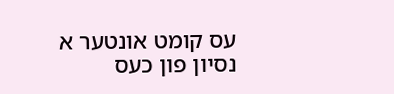עס קומט אונטער א נסיון פון כעס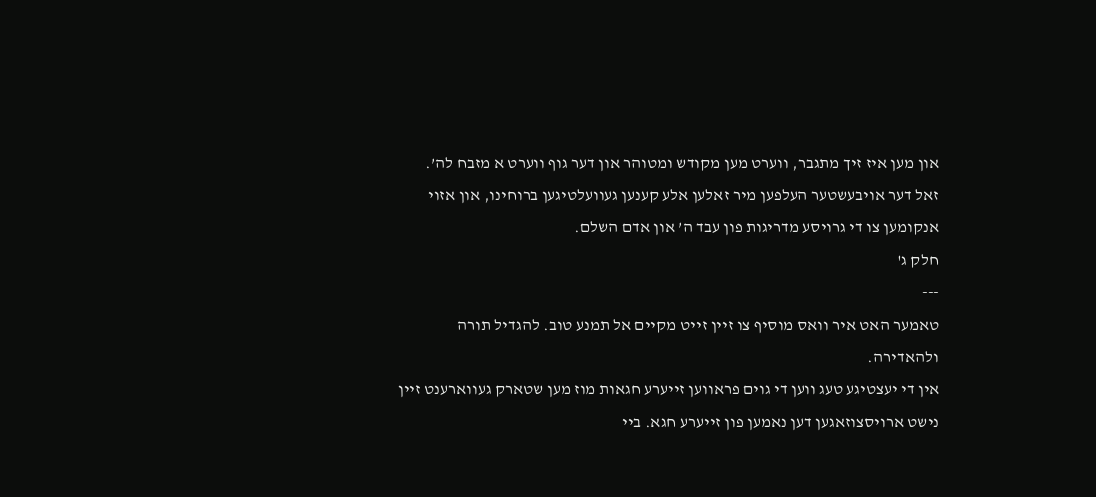און מען איז זיך מתגבר, ווערט מען מקודש ומטוהר און דער גוף ווערט א מזבח לה’.
זאל דער אויבעשטער העלפען מיר זאלען אלע קענען געוועלטיגען ברוחינו, און אזוי אנקומען צו די גרויסע מדריגות פון עבד ה’ און אדם השלם.
חלק ג'
---
טאמער האט איר וואס מוסיף צו זיין זייט מקיים אל תמנע טוב. להגדיל תורה ולהאדירה.
אין די יעצטיגע טעג ווען די גוים פראווען זייערע חגאות מוז מען שטארק געווארענט זיין נישט ארויסצוזאגען דען נאמען פון זייערע חגא. ביי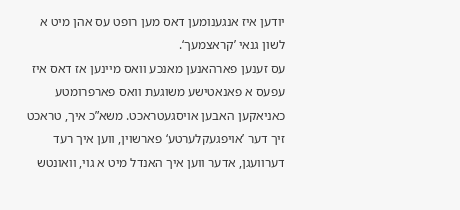יודען איז אנגענומען דאס מען רופט עס אהן מיט א לשון גנאי ’קראצמעך‘.
עס זענען פארהאנען מאנכע וואס מיינען אז דאס איז עפעס א פאנאטישע משוגעת וואס פארפרומטע כאניאקען האבען אויסגעטראכט. משא”כ איך, טראכט זיך דער ’אויפגעקלערטע‘ פארשוין, ווען איך רעד דערוועגן, אדער ווען איך האנדל מיט א גוי, וואונטש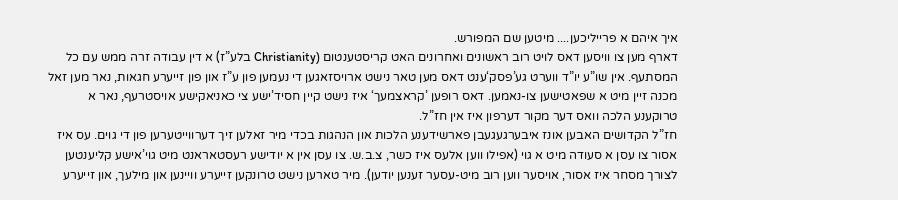איך איהם א פרייליכען.... מיטען שם המפורש.
דארף מען צו וויסען דאס לויט רוב ראשונים ואחרונים האט קריסטענטום (Christianity בלע”ז) א דין עבודה זרה ממש עם כל המסתעף. אין שו”ע יו”ד ווערט גע’פסק‘ענט דאס מען טאר נישט ארויסזאגען די נעמען פון ע”ז און פון זייערע חגאות, נאר מען זאל מכנה זיין מיט א שפאטישען צו-נאמען. דאס רופען ’קראצמעך‘ איז נישט קיין חסיד’ישע צי כאניאקישע אויסטרעף, נאר א טרוקענע הלכה וואס דער מקור דערפון איז אין חז”ל.
חז”ל הקדושים האבען אונז איבערגעגעבן פארשידענע הלכות און הנהגות בכדי מיר זאלען זיך דערווייטערען פון די גוים. עס איז אסור צו עסן א סעודה מיט א גוי (אפילו ווען אלעס איז כשר, צ.ב.ש. צו עסן אין א יודישע רעסטאראנט מיט גוי’אישע קליענטען לצורך מסחר איז אסור, אויסער ווען רוב מיט-עסער זענען יודען). מיר טארען נישט טרונקען זייערע וויינען און מילעך, און זייערע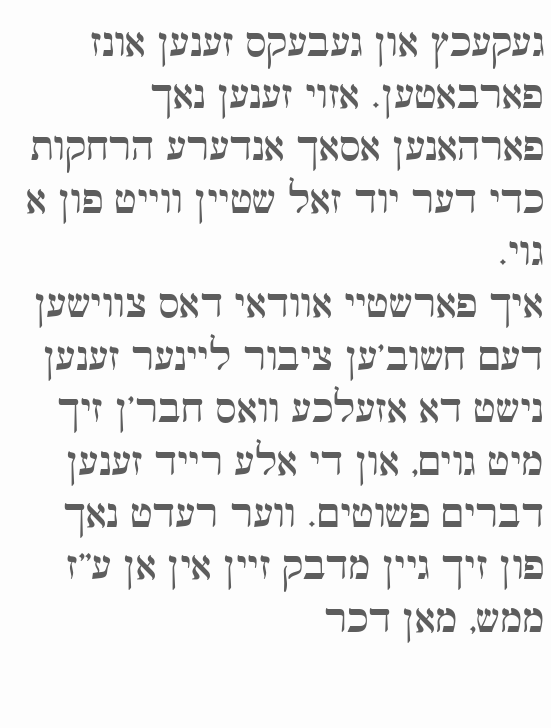געקעכץ און געבעקס זענען אונז פארבאטען. אזוי זענען נאך פארהאנען אסאך אנדערע הרחקות כדי דער יוד זאל שטיין ווייט פון א גוי.
איך פארשטיי אוודאי דאס צווישען דעם חשוב’ען ציבור ליינער זענען נישט דא אזעלכע וואס חבר’ן זיך מיט גוים, און די אלע רייד זענען דברים פשוטים. ווער רעדט נאך פון זיך גיין מדבק זיין אין אן ע”ז ממש, מאן דכר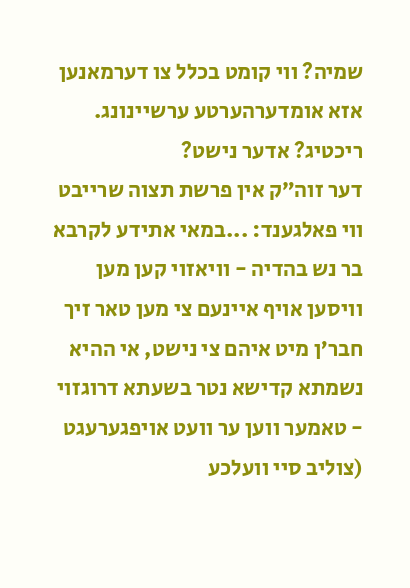שמיה? ווי קומט בכלל צו דערמאנען אזא אומדערהערטע ערשיינונג.
ריכטיג? אדער נישט?
דער זוה”ק אין פרשת תצוה שרייבט ווי פאלגענד: ...במאי אתידע לקרבא בר נש בהדיה - וויאזוי קען מען וויסען אויף איינעם צי מען טאר זיך חבר’ן מיט איהם צי נישט, אי ההיא נשמתא קדישא נטר בשעתא דרוגזוי - טאמער ווען ער וועט אויפגערעגט (צוליב סיי וועלכע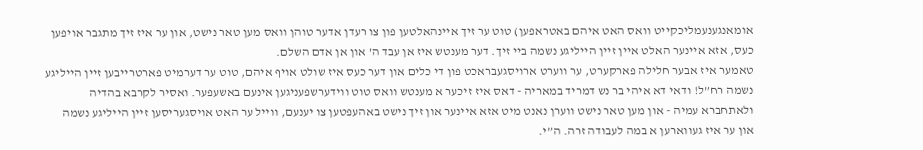אומאנגענעמליכקייט וואס האט איהם באטראפען) טוט ער זיך איינהאלטען פון צו רעדן אדער טוהן וואס מען טאר נישט, און ער איז זיך מתגבר אויפען כעס, אזא איינער האלט איין זיין הייליגע נשמה ביי זיך. דער מענטש איז אן עבד ה’ און אן אדם השלם.
טאמער איז אבער חלילה פארקערט, ער ווערט ארויסגעבראכט פון די כלים און דער כעס איז שולט אויף איהם, טוט ער דערמיט פארטרייבען זיין הייליגע נשמה רח”ל! ודאי דא איהי בר נש דמריד במאריה - דאס איז זיכער א מענטש וואס טוט ווידערשפעניגען אינעם באשעפער. ואסיר לקרבא בהדיה ולאתחברא עמיה - און מען טאר נישט ווערן נאנט מיט אזא איינער און זיך נישט באהעפטען צו יענעם, ווייל ער האט אויסגעריסען זיין הייליגע נשמה און ער איז געווארען א במה לעבודה זרה. ה”י.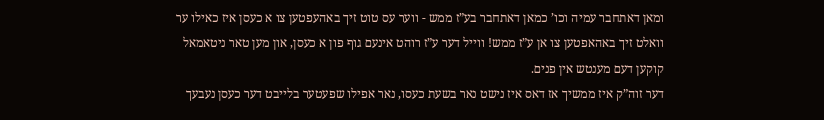ומאן דאתחבר עמיה וכו’ כמאן דאתחבר בע”ז ממש - ווער עס טוט זיך באהעפטען צו א כעסן איז כאילו ער וואלט זיך באהאפטען צו אן ע”ז ממש! ווייל דער ע”ז רוהט אינעם גוף פון א כעסן, און מען טאר ניטאמאל קוקען דעם מענטש אין פנים.
דער זוה”ק איז ממשיך אז דאס איז נישט נאר בשעת כעסו, נאר אפילו שפעטער בלייבט דער כעסן נעבעך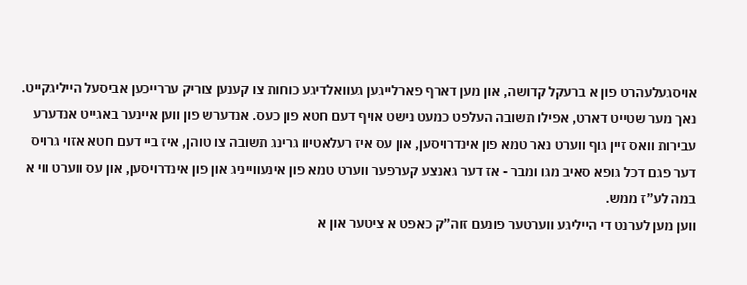אויסגעלעהרט פון א ברעקל קדושה, און מען דארף פארלייגען געוואלדיגע כוחות צו קענען צוריק עררייכען אביסעל הייליגקייט.
נאך מער שטייט דארט, אפילו תשובה העלפט כמעט נישט אויף דעם חטא פון כעס. אנדערש פון ווען איינער באגייט אנדערע עבירות וואס זיין גוף ווערט נאר טמא פון אינדרויסען, און עס איז רעלאטיוו גרינג תשובה צו טוהן, איז ביי דעם חטא אזוי גרויס דער פגם דכל גופא סאיב מגו ומבר - אז דער גאנצע קערפער ווערט טמא פון אינעווייניג און פון אינדרויסען, און עס ווערט ווי א במה לע”ז ממש.
ווען מען לערנט די הייליגע ווערטער פונעם זוה”ק כאפט א ציטער און א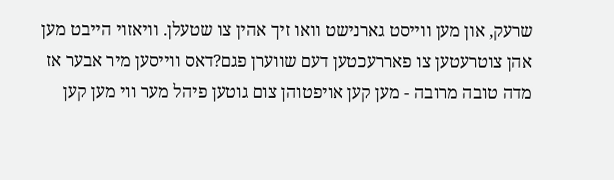שרעק, און מען ווייסט גארנישט וואו זיך אהין צו שטעלן. וויאזוי הייבט מען אהן צוטרעטען צו פאררעכטען דעם שווערן פגם?דאס ווייסען מיר אבער אז מדה טובה מרובה - מען קען אויפטוהן צום גוטען פיהל מער ווי מען קען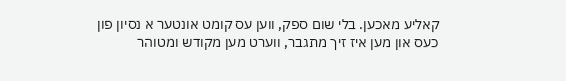קאליע מאכען. בלי שום ספק, ווען עס קומט אונטער א נסיון פון כעס און מען איז זיך מתגבר, ווערט מען מקודש ומטוהר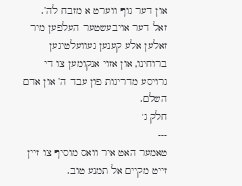און דער גוף ווערט א מזבח לה’.
זאל דער אויבעשטער העלפען מיר זאלען אלע קענען געוועלטיגען ברוחינו, און אזוי אנקומען צו די גרויסע מדריגות פון עבד ה’ און אדם השלם.
חלק ג'
---
טאמער האט איר וואס מוסיף צו זיין זייט מקיים אל תמנע טוב.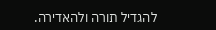להגדיל תורה ולהאדירה.